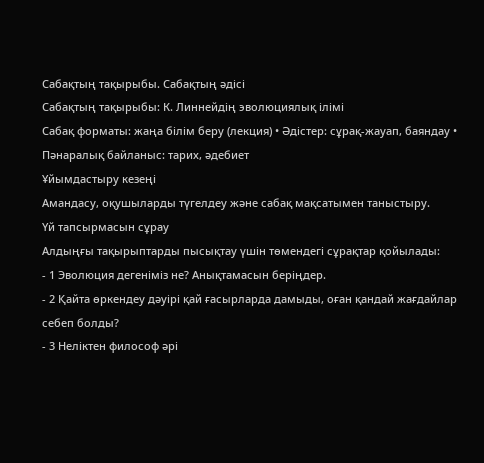Сабақтың тақырыбы. Сабақтың әдісі
Сабақтың тақырыбы: К. Линнейдің эволюциялық ілімі
Сабақ форматы: жаңа білім беру (лекция) • Әдістер: сұрақ-жауап, баяндау • Пәнаралық байланыс: тарих, әдебиет
Ұйымдастыру кезеңі
Амандасу, оқушыларды түгелдеу және сабақ мақсатымен таныстыру.
Үй тапсырмасын сұрау
Алдыңғы тақырыптарды пысықтау үшін төмендегі сұрақтар қойылады:
- 1 Эволюция дегеніміз не? Анықтамасын беріңдер.
- 2 Қайта өркендеу дәуірі қай ғасырларда дамыды, оған қандай жағдайлар себеп болды?
- 3 Неліктен философ әрі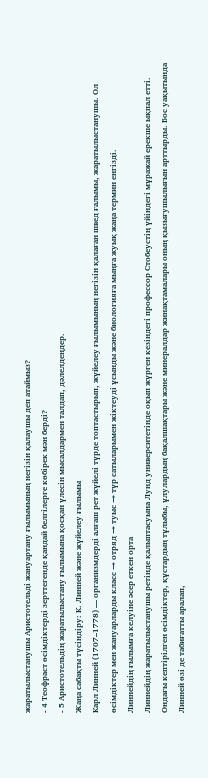жаратылыстанушы Аристотельді жануартану ғылымының негізін қалаушы деп атаймыз?
- 4 Теофраст өсімдіктерді зерттегенде қандай белгілерге көбірек мән берді?
- 5 Аристотельдің жаратылыстану ғылымына қосқан үлесін мысалдармен талдап, дәлелдеңдер.
Жаңа сабақты түсіндіру: К. Линней және жүйелеу ғылымы
Карл Линней (1707–1778) — организмдерді алғаш рет жүйелі түрде топтастырып, жүйелеу ғылымының негізін қалаған швед ғалымы, жаратылыстанушы. Ол өсімдіктер мен жануарларды класс → отряд → туыс → түр сатыларымен жіктеуді ұсынды және биологияға мыңға жуық жаңа термин енгізді.
Линнейдің ғылымға келуіне әсер еткен орта
Линнейдің жаратылыстанушы ретінде қалыптасуына Лунд университетінде оқып жүрген кезіндегі профессор Стобеустің үйіндегі мұражай ерекше ықпал етті. Ондағы кептірілген өсімдіктер, құстардың тұлыбы, ұлулардың бақалшақтары және минералдар жинақтамалары оның қызығушылығын арттырды. Бос уақытында Линней өзі де табиғатты аралап,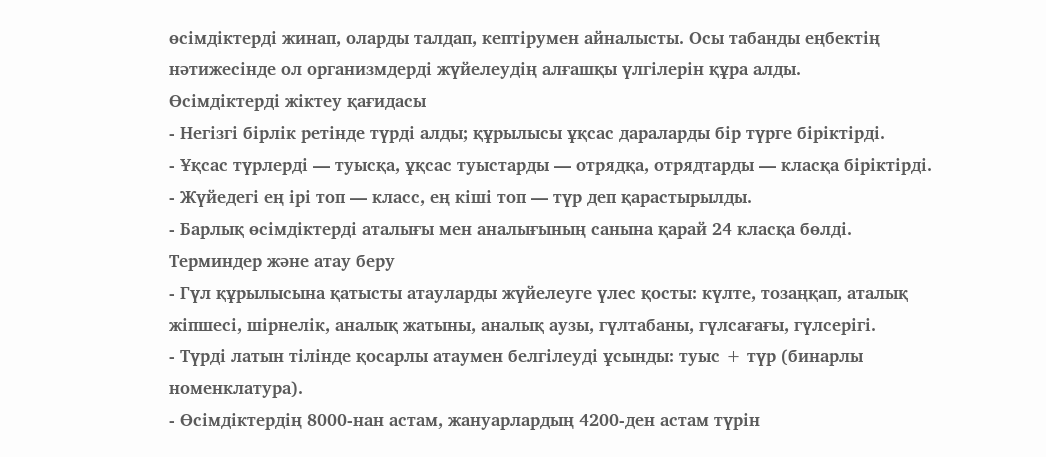өсімдіктерді жинап, оларды талдап, кептірумен айналысты. Осы табанды еңбектің нәтижесінде ол организмдерді жүйелеудің алғашқы үлгілерін құра алды.
Өсімдіктерді жіктеу қағидасы
- Негізгі бірлік ретінде түрді алды; құрылысы ұқсас дараларды бір түрге біріктірді.
- Ұқсас түрлерді — туысқа, ұқсас туыстарды — отрядқа, отрядтарды — класқа біріктірді.
- Жүйедегі ең ірі топ — класс, ең кіші топ — түр деп қарастырылды.
- Барлық өсімдіктерді аталығы мен аналығының санына қарай 24 класқа бөлді.
Терминдер және атау беру
- Гүл құрылысына қатысты атауларды жүйелеуге үлес қосты: күлте, тозаңқап, аталық жіпшесі, шірнелік, аналық жатыны, аналық аузы, гүлтабаны, гүлсағағы, гүлсерігі.
- Түрді латын тілінде қосарлы атаумен белгілеуді ұсынды: туыс + түр (бинарлы номенклатура).
- Өсімдіктердің 8000-нан астам, жануарлардың 4200-ден астам түрін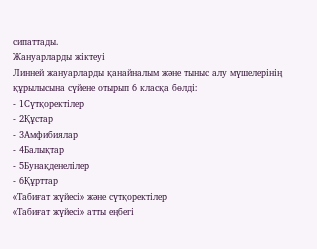сипаттады.
Жануарларды жіктеуі
Линней жануарларды қанайналым және тыныс алу мүшелерінің құрылысына сүйене отырып 6 класқа бөлді:
- 1Сүтқоректілер
- 2Құстар
- 3Амфибиялар
- 4Балықтар
- 5Бунақденелілер
- 6Құрттар
«Табиғат жүйесі» және сүтқоректілер
«Табиғат жүйесі» атты еңбегі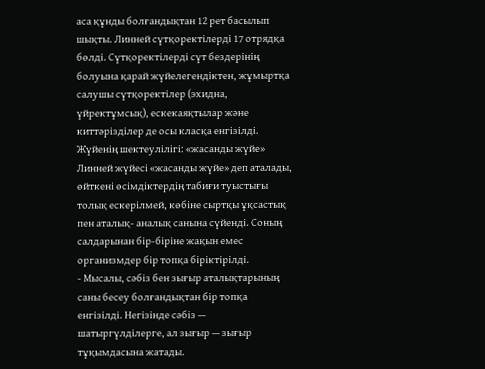аса құнды болғандықтан 12 рет басылып шықты. Линней сүтқоректілерді 17 отрядқа бөлді. Сүтқоректілерді сүт бездерінің болуына қарай жүйелегендіктен, жұмыртқа салушы сүтқоректілер (эхидна, үйректұмсық), ескекаяқтылар және киттәрізділер де осы класқа енгізілді.
Жүйенің шектеулілігі: «жасанды жүйе»
Линней жүйесі «жасанды жүйе» деп аталады, өйткені өсімдіктердің табиғи туыстығы толық ескерілмей, көбіне сыртқы ұқсастық пен аталық- аналық санына сүйенді. Соның салдарынан бір-біріне жақын емес организмдер бір топқа біріктірілді.
- Мысалы, сәбіз бен зығыр аталықтарының саны бесеу болғандықтан бір топқа енгізілді. Негізінде сәбіз — шатыргүлділерге, ал зығыр — зығыр тұқымдасына жатады.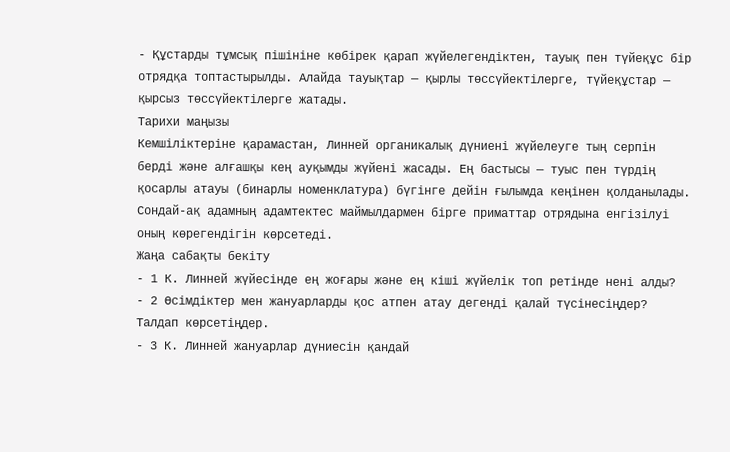- Құстарды тұмсық пішініне көбірек қарап жүйелегендіктен, тауық пен түйеқұс бір отрядқа топтастырылды. Алайда тауықтар — қырлы төссүйектілерге, түйеқұстар — қырсыз төссүйектілерге жатады.
Тарихи маңызы
Кемшіліктеріне қарамастан, Линней органикалық дүниені жүйелеуге тың серпін берді және алғашқы кең ауқымды жүйені жасады. Ең бастысы — туыс пен түрдің қосарлы атауы (бинарлы номенклатура) бүгінге дейін ғылымда кеңінен қолданылады. Сондай-ақ адамның адамтектес маймылдармен бірге приматтар отрядына енгізілуі оның көрегендігін көрсетеді.
Жаңа сабақты бекіту
- 1 К. Линней жүйесінде ең жоғары және ең кіші жүйелік топ ретінде нені алды?
- 2 Өсімдіктер мен жануарларды қос атпен атау дегенді қалай түсінесіңдер? Талдап көрсетіңдер.
- 3 К. Линней жануарлар дүниесін қандай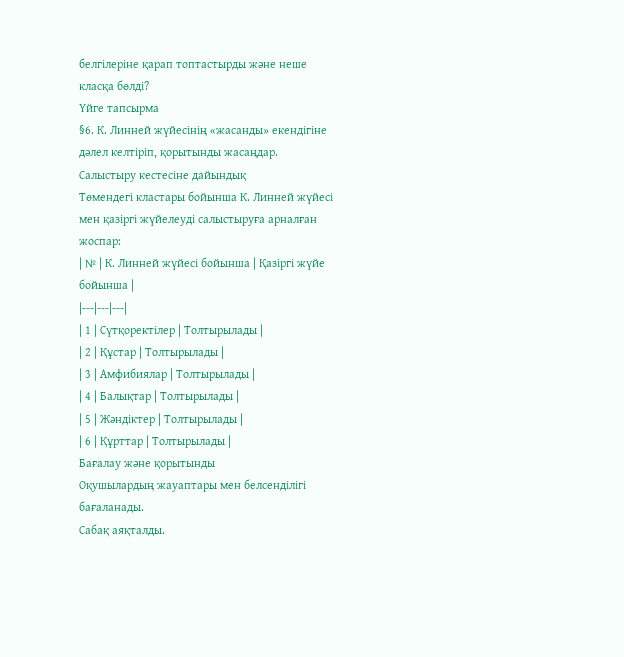белгілеріне қарап топтастырды және неше класқа бөлді?
Үйге тапсырма
§6. К. Линней жүйесінің «жасанды» екендігіне дәлел келтіріп, қорытынды жасаңдар.
Салыстыру кестесіне дайындық
Төмендегі кластары бойынша К. Линней жүйесі мен қазіргі жүйелеуді салыстыруға арналған жоспар:
| № | К. Линней жүйесі бойынша | Қазіргі жүйе бойынша |
|---|---|---|
| 1 | Сүтқоректілер | Толтырылады |
| 2 | Құстар | Толтырылады |
| 3 | Амфибиялар | Толтырылады |
| 4 | Балықтар | Толтырылады |
| 5 | Жәндіктер | Толтырылады |
| 6 | Құрттар | Толтырылады |
Бағалау және қорытынды
Оқушылардың жауаптары мен белсенділігі бағаланады.
Сабақ аяқталды.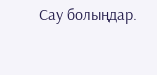Сау болыңдар.